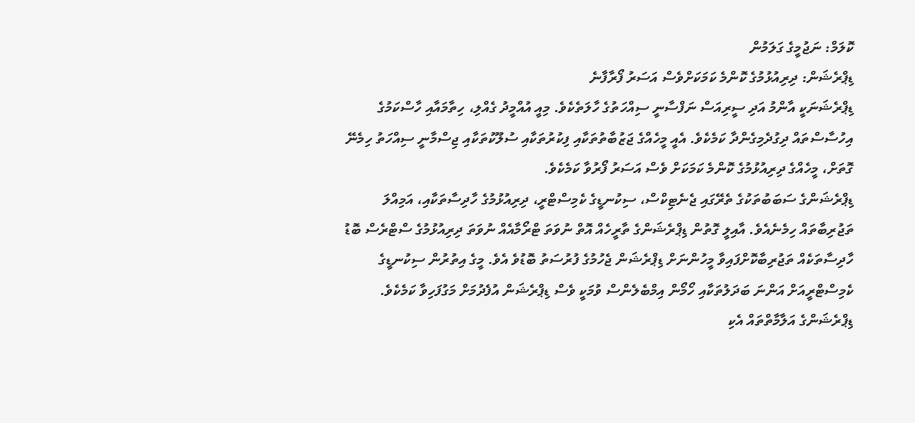ކޮލަމް: ނަޖުމީގެ ގަލަމުން
ޑިޕްރެޝަން: ދިރިއުޅުމުގެ ކޮންމެ ކަމަކަށްވެސް އަސަރު ފޯރާފާނެ
ޑިޕްރެޝަނަކީ އާންމު އަދި ސީރިއަސް ނަފްސާނީ ސިއްހަތުގެ ހާލަތެކެވެ. މިއީ އުއްމީދު ގެއްލި، ހިތާމައާއި ހާސްކަމުގެ އިހުސާސްތައް ދިގުދެމިގެންދާ ކަމެކެވެ. އެއީ މީހެއްގެ ޖަޒުބާތުތަކާއި ފިކުރުތަކާއި ސުލޫކުތަކާއި ޖިސްމާނީ ސިއްހަތު ހިމެނޭ ގޮތަށް، މީހެއްގެ ދިރިއުޅުމުގެ ކޮންމެ ކަމަކަށް ވެސް އަސަރު ފޯރުވާ ކަމެކެވެ.
ޑިޕްރެޝަންގެ ސަބަބުތަކުގެ ތެރޭގައި ޖެނެޓިކްސް، ސިކުނޑީގެ ކެމިސްޓްރީ، ދިރިއުޅުމުގެ ހާދިސާތަކާއި، އަމިއްލަ ތަޖުރިބާތައް ހިމެނެއެވެ. އާއިލީ ގޮތުން ޑިޕްރެޝަންގެ ތާރީހެއް އޮތް ނުވަތަ ޓްރޯމާއެއް ނުވަތަ ދިރިއުޅުމުގެ ސްޓްރެސް ބޮޑު ހާދިސާތަކެއް ތަޖުރިބާކޮށްފައިވާ މީހުންނަށް ޑިޕްރެޝަން ޖެހުމުގެ ފުރުސަތު ބޮޑުވެ އެވެ. މީގެ އިތުރުން ސިކުނޑީގެ ކެމިސްޓްރީއަށް އަންނަ ބަދަލުތަކާއި ހޯމޯން އިމްބެލެންސް ވުމަކީ ވެސް ޑިޕްރެޝަން އުފެދުމަށް މަގުފަހިވާ ކަމެކެވެ.
ޑިޕްރެޝަންގެ އަލާމާތްތައް އެކި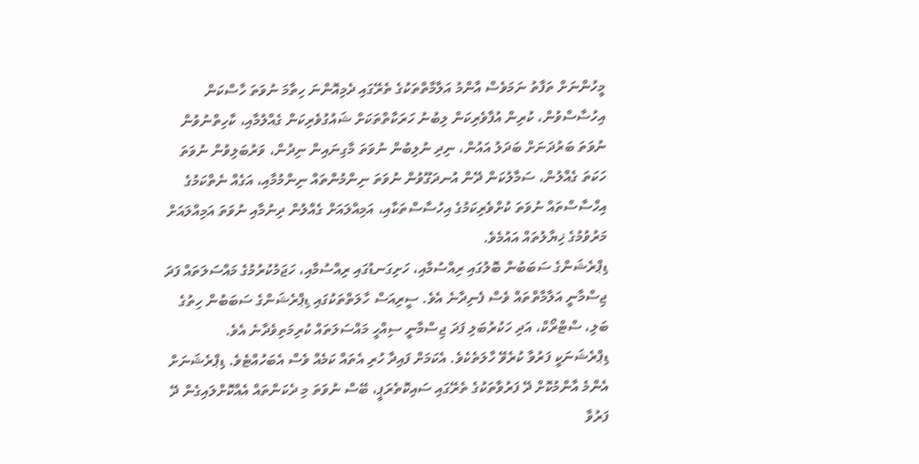މީހުންނަށް ތަފާތު ނަމަވެސް އާންމު އަލާމާތްތަކުގެ ތެރޭގައި ދެމިއޮންނަ ހިތާމަ ނުވަތަ ހާސްކަން އިހުސާސްވުން، ކުރިން އުފާވެރިކަން ލިބުނު ހަރަކާތްތަކަށް ޝައުގުވެރިކަން ގެއްލުމާއި، ކާހިތްނުވުން ނުވަތަ ބަރުދަނަށް ބަދަލު އައުން، ނިދި ނުލިބުން ނުވަތަ މާގިނައިން ނިދުން، ވަރުބަލިވުން ނުވަތަ ހަކަތަ ގެއްލުން، ސަމާލުކަން ދޭން އުނދަގޫވުން ނުވަތަ ނިންމުންތައް ނިންމުމާއި، އަގެއް ނެތްކަމުގެ އިހްސާސްތައް ނުވަތަ ކުށްވެރިކަމުގެ އިހުސާސްތަކާއި، އަމިއްލައަށް ގެއްލުން ދިނުމާއި ނުވަތަ އަމިއްލައަށް މަރުވުމުގެ ޚިޔާލުތައް އައުމެވެ.
ޑިޕްރެޝަންގެ ސަބަބުން ބޮލުގައި ރިއްސުމާއި، ހަށިގަނޑުގައި ރިއްސުމާއި، ހަޖަމުކުރުމުގެ މައްސަލަތައް ފަދަ ޖިސްމާނީ އަލާމާތްތައް ވެސް ފެނިދާނެ އެވެ. ސީރިއަސް ހާލަތްތަކުގައި ޑިޕްރެޝަންގެ ސަބަބުން ހިތުގެ ބަލި، ސްޓްރޯކް، އަދި ހަކުރުބަލި ފަދަ ޖިސްމާނީ ސިއްހީ މައްސަލަތައް ކުރިމަތިވެދާނެ އެވެ.
ޑިޕްރެޝަނަކީ ފަރުވާ ކުރެވޭ ހާލަތެކެވެ. އެކަމަށް ފައިދާ ހުރި އެތައް ކަމެއް ވެސް އެބަހުއްޓެވެ. ޑިޕްރެޝަނަށް އެންމެ އާންމުކޮށް ދޭ ފަރުވާތަކުގެ ތެރޭގައި ސައިކޮތެރަޕީ، ބޭސް ނުވަތަ މި ދެކަންތައް އެއްކޮށްލައިގެން ދޭ ފަރުވާ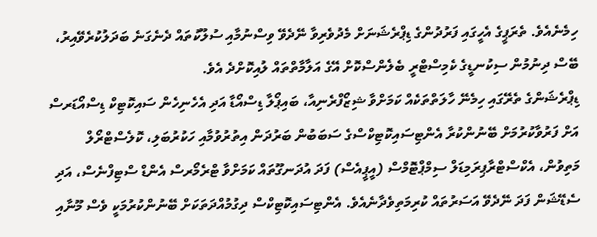ހިމެނެއެވެ. ތެރަޕީގެ އެހީގައި ފަރުދުންގެ ޑިޕްރެޝަނަށް މެދުވެރިވާ ނޭދެވޭ ވިސްނުމާއި ސުލޫކުތައް ދެނެގަނެ ބަދަލުކުރެވޭއިރު، ބޭސް ދިނުމުން ސިކުނޑީގެ ކެމިސްޓްރީ ބެލެންސްކޮށް އޭގެ އަލާމާތްތައް ލުއިކޮށްދެ އެވެ.
ޑިޕްރެޝަންގެ ތެރޭގައި ހިމެނޭ ހާލަތްތަކެއް ކަމަށްވާ ޝިޒޯފްރެނިއާ، ބައިޕޯލާ ޑިސްއޯޑާ އަދި އެހެނިހެން ސައިކޮޓިކް ޑިސްއޯޑަރސް އަށް ފަރުވާކުރުމަށް ބޭނުންކުރާ އެންޓިސައިކޮޓިކްސްގެ ސަބަބުން ބަރުދަން އިތުރުވުމާއި ހަކުރުބަލި، ކޮލެސްޓްރޯލް މަތިވުން، އެކްސްޓްރާޕިރަމިޑަލް ސިމްޕްޓޮމްސް (އީޕީއެސް) ފަދަ އުދަނގޫތައް ކަމަށްވާ ޓްރެމޯރސް އެންޑް ސްޓިފްނެސް، އަދި ސެޑޭޝަން ފަދަ ނޭދެވޭ އަސަރުތައް ކުރިމަތިވެދާނެއެވެ. އެންޓިސައިކޮޓިކްސް ދިގުމުއްދަތަކަށް ބޭނުންކުރުމަކީ ވެސް މޫނާއި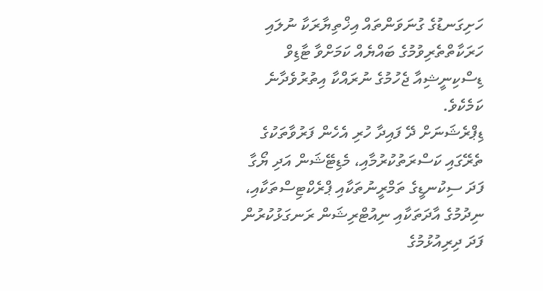ހަށިގަނޑުގެ ގުނަވަންތައް އިޚްތިޔާރަކާ ނުލައި ހަރަކާތްތެރިވުމުގެ ބައްޔެއް ކަމަށްވާ ޓާޑިވް ޑިސްކިނީޝިއާ ޖެހުމުގެ ނުރައްކާ އިތުރުވެދާނެ ކަމެކެވެ.
ޑިޕްރެޝަނަށް ދޭ ފައިދާ ހުރި އެހެން ފަރުވާތަކުގެ ތެރޭގައި ކަސްރަތުކުރުމާއި، މެޑިޓޭޝަން އަދި ޔޯގާ ފަދަ ސިކުނޑީގެ ތަމްރީނުތަކާއި ޕްރެކްޓިސްތަކާއި، ނިދުމުގެ އާދަތަކާއި ނިއުޓްރިޝަން ރަނގަޅުކުރުން ފަދަ ދިރިއުޅުމުގެ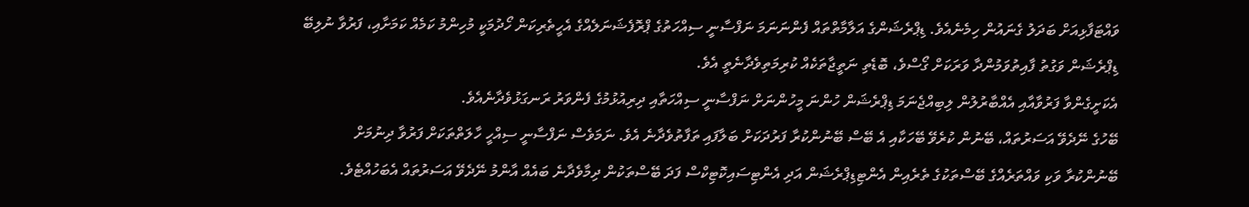ވައްޓަފާޅިއަށް ބަދަލު ގެނައުން ހިމެނެއެވެ. ޑިޕްރެޝަންގެ އަލާމާތްތައް ފެންނަނަމަ ނަފްސާނީ ސިއްހަތުގެ ޕްރޮފެޝަނަލެއްގެ އެހީތެރިކަން ހޯދުމަކީ މުހިންމު ކަމެއް ކަމަށާއި، ފަރުވާ ނުލިބޭ ޑިޕްރެޝަން ވަގުތު ފާއިތުވަމުންދާ ވަރަކަށް ގޯސްވެ، ބޮޑެތި ނަތީޖާތަކެއް ކުރިމަތިވެދާނެތީ އެވެ.
އެކަށީގެންވާ ފަރުވާއާއި އެއްބާރުލުން ލިބިއްޖެނަމަ ޑިޕްރެޝަން ހުންނަ މީހުންނަށް ނަފްސާނީ ސިއްހަތާއި ދިރިއުޅުމުގެ ފެންވަރު ރަނގަޅުވެދާނެއެވެ.
ބޭހުގެ ނޭދެވޭ އަސަރުތައް، ބޭނުން ކުރެވޭ ބޭހަކާއި އެ ބޭސް ބޭނުންކުރާ ފަރުދަކަށް ބަލާފައި ތަފާތުވެދާނެ އެވެ. ނަމަވެސް ނަފްސާނީ ސިއްހީ ހާލަތްތަކަށް ފަރުވާ ދިނުމަށް ބޭނުންކުރާ ވަކި ވައްތަރެއްގެ ބޭސްތަކުގެ ތެރެއިން އެންޓިޑިޕްރެޝަން އަދި އެންޓިސައިކޮޓިކްސް ފަދަ ބޭސްތަކުން ދިމާވެދާނެ ބައެއް އާންމު ނޭދެވޭ އަސަރުތައް އެބަހުއްޓެވެ.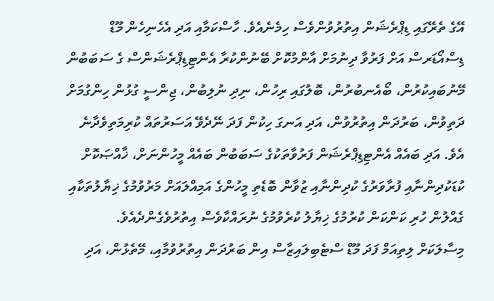އޭގެ ތެރޭގައި ޑިޕްރެޝަން އިތުރުވުންވެސް ހިމެނެއެވެ. ހާސްކަމާއި އަދި އެހެނިހެން މޫޑް ޑިސްއޯޑަރސް އަށް ފަރުވާ ދިނުމަށް އާންމުކޮށް ބޭނުންކުރާ އެންޓިޑިޕްރެޝަންސް ގެ ސަބަބުން މޭނުބައިކުރުން، ބޯއެނބުރުން، ބޮލުގައި ރިހުން، ނިދި ނުލިބުން، ޖިންސީ ގުޅުން ހިންގުމަށް ދަތިވުން، ބަރުދަން އިތުރުވުން، އަދި އަނގަ ހިކުން ފަދަ ނޭދެވޭ އަސަރުތައް ކުރިމަތިވެދާނެ އެވެ. އަދި ބައެއް އެންޓިޑިޕްރެޝަން ފަރުވާތަކުގެ ސަބަބުން ބައެއް މީހުންނަށް، ޚާއްޞަކޮށް ކުޑަކުދިންނާއި ފުރާވަރުގެ ކުދިންނާއި ޒުވާން ބޮޑެތި މީހުންގެ އަމިއްލައަށް މަރުވުމުގެ ޚިޔާލުތަކާއި ގެއްލުން ހުރި ކަންކަން ކުރުމުގެ ޚިޔާލު ކުރެވުމުގެ ނުރައްކާވެސް އިތުރުވެގެންދެއެވެ.
މިސާލަކަށް ލިތިއަމް ފަދަ މޫޑް ސްޓެބިލައިޒާސް އިން ބަރުދަން އިތުރުވުމާއި، މޭތެޅުން، އަދި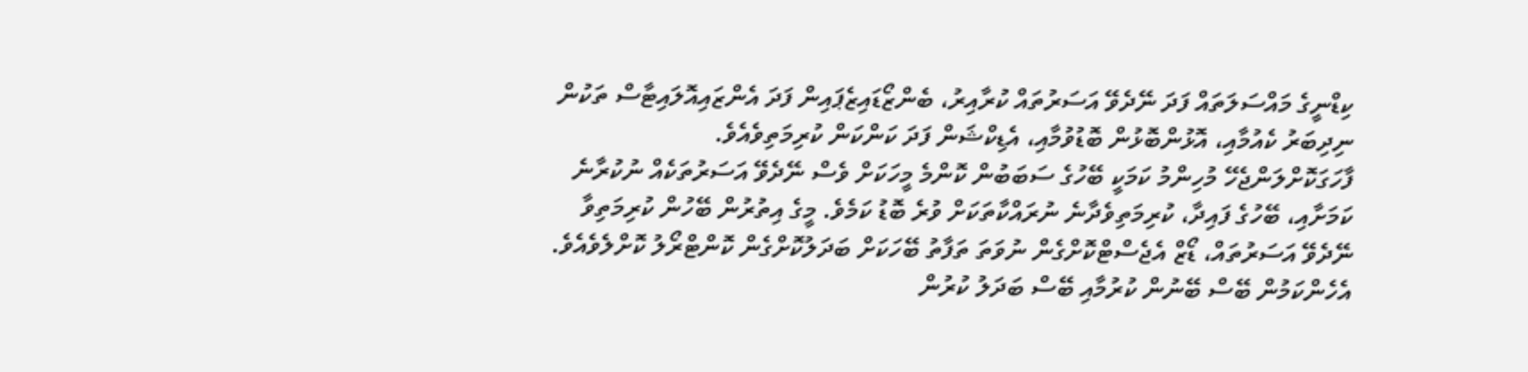ކިޑްނީގެ މައްސަލަތައް ފަދަ ނޭދެވޭ އަސަރުތައް ކުރާއިރު، ބެންޒޯޑައިޒެޕައިން ފަދަ އެންޒައިއޮލައިޓާސް ތަކުން ނިދިބަރު ކެއުމާއި، އޮޅުންބޮޅުން ބޮޑުވުމާއި، އެޑިކްޝަން ފަދަ ކަންކަން ކުރިމަތިވެއެވެ.
ފާހަގަކޮށްލަންޖެހޭ މުހިންމު ކަމަކީ ބޭހުގެ ސަބަބުން ކޮންމެ މީހަކަށް ވެސް ނޭދެވޭ އަސަރުތަކެއް ނުކުރާނެ ކަމަށާއި، ބޭހުގެ ފައިދާ، ކުރިމަތިވެދާނެ ނުރައްކާތަކަށް ވުރެ ބޮޑު ކަމެވެ. މީގެ އިތުރުން ބޭހުން ކުރިމަތިވާ ނޭދެވޭ އަސަރުތައް، ޑޯޒް އެޖެސްޓްކޮށްގެން ނުވަތަ ތަފާތު ބޭހަކަށް ބަދަލުކޮށްގެން ކޮންޓްރޯލު ކޮށްލެވެއެވެ. އެހެންކަމުން ބޭސް ބޭނުން ކުރުމާއި ބޭސް ބަދަލު ކުރުން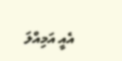އެއީ އަމިއްލަ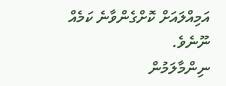އަމިއްލައަށް ކޮށްގެންވާނެ ކަމެއް ނޫނެވެ.
ނިންމާލަމުން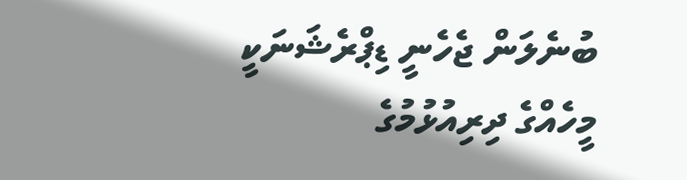ބުނެލަން ޖެހެނީ ޑިޕްރެޝަނަކީ މީހެއްގެ ދިރިއުޅުމުގެ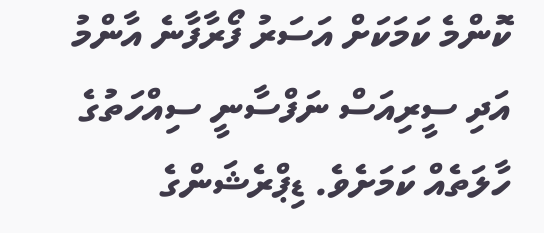ކޮންމެ ކަމަކަށް އަސަރު ފޯރާފާނެ އާންމު އަދި ސީރިއަސް ނަފްސާނީ ސިއްހަތުގެ ހާލަތެއް ކަމަށެވެ. ޑިޕްރެޝަންގެ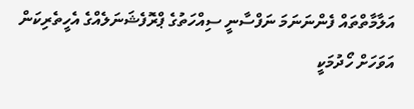އަލާމާތްތައް ފެންނަނަމަ ނަފްސާނީ ސިއްހަތުގެ ޕްރޮފެޝަނަލެއްގެ އެހީތެރިކަން އަވަހަށް ހޯދުމަކީ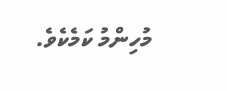މުހިންމު ކަމެކެވެ.